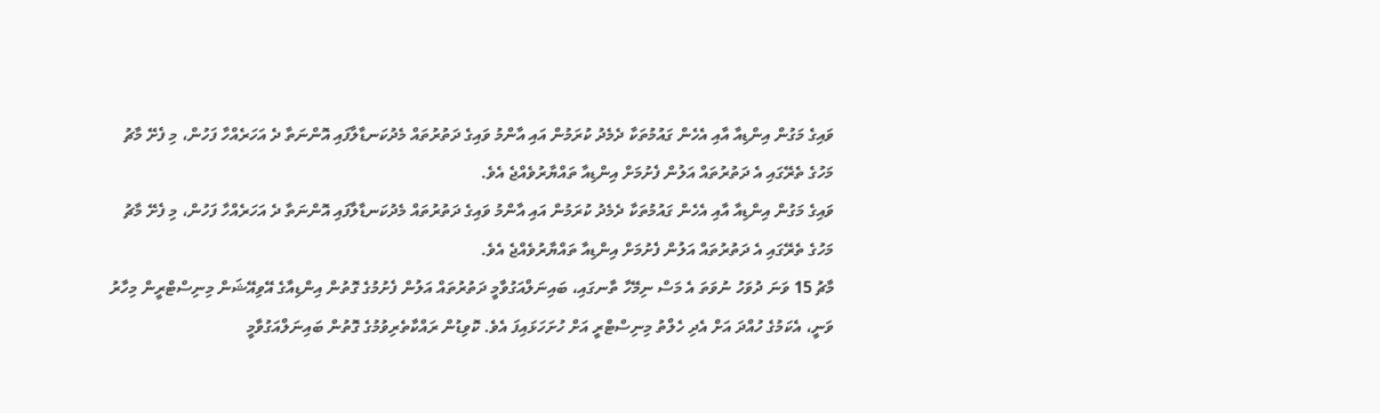ވައިގެ މަގުން އިންޑިއާ އާއި އެހެން ގައުމުތަކާ ދެމެދު ކުރަމުން އައި އާންމު ވައިގެ ދަތުރުތައް މެދުކަނޑާލާފައި އޮންނަތާ ދެ އަހަރެއްހާ ފަހުން، މި ފެށޭ މާޗު މަހުގެ ތެރޭގައި އެ ދަތުރުތައް އަލުން ފެށުމަށް އިންޑިއާ ތައްޔާރުވެއްޖެ އެވެ.
ވައިގެ މަގުން އިންޑިއާ އާއި އެހެން ގައުމުތަކާ ދެމެދު ކުރަމުން އައި އާންމު ވައިގެ ދަތުރުތައް މެދުކަނޑާލާފައި އޮންނަތާ ދެ އަހަރެއްހާ ފަހުން، މި ފެށޭ މާޗު މަހުގެ ތެރޭގައި އެ ދަތުރުތައް އަލުން ފެށުމަށް އިންޑިއާ ތައްޔާރުވެއްޖެ އެވެ.
މާޗު 15 ވަނަ ދުވަހު ނުވަތަ އެ މަސް ނިމޭހާ ތާނގައި، ބައިނަލްއަގުވާމީ ދަތުރުތައް އަލުން ފެށުމުގެ ގޮތުން އިންޑިއާގެ އޭވިއޭޝަން މިނިސްޓްރީން މިހާރު ވަނީ، އެކަމުގެ ހުއްދަ އަށް އެދި ހެލްތު މިނިސްޓްރީ އަށް ހުށަހަޅައިފަ އެވެ. ކޮވިޑުން ރައްކާތެރިވުމުގެ ގޮތުން ބައިނަލްއަގުވާމީ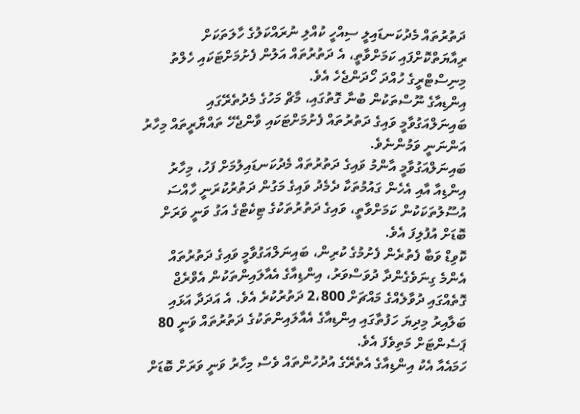ދަތުރުތައް މެދުކަނޑައިލީ ސިއްހީ ކުއްލި ނުރައްކަލުގެ ހާލަތަކަށް ރިއާޔަތްކޮށްފައި ކަމަށްވާތީ، އެ ދަތުރުތައް އަލުން ފެށުމަށްޓަކައި ހެލްތު މިނިސްޓްރީގެ ހުއްދަ ހޯދަންޖެހެ އެވެ.
އިންޑިއާގެ ނޫސްތަކުން ބުނާ ގޮތުގައި، މާޗް މަހުގެ މެދުތެރޭގައި ބައިނަލްއަގުވާމީ ވައިގެ ދަތުރުތައް ފެށުމަށްޓަކައި ވާންޖެހޭ ތައްޔާރީތައް މިހާރު އަންނަނީ ވަމުންނެވެ.
ބައިނަލްއަގުވާމީ އާންމު ވައިގެ ދަތުރުތައް މެދުކަނޑައިލުމަށް ފަހު، މިހާރު އިންޑިއާ އާއި އެހެން ގައުމުތަކާ ދެމެދު ވައިގެ މަގުން ދަތުރުކުރަނީ ހާއްސަ އުސޫލުތަކަކުން ކަމަށްވާތީ، ވައިގެ ދަތުރުތަކުގެ ޓިކެޓްގެ އަގު ވަނީ ވަރަށް ބޮޑަށް އުފުލިފަ އެވެ.
ކޮވިޑް ވަބާ ފެތުރެން ފެށުމުގެ ކުރިން، ބައިނަލްއަގުވާމީ ވައިގެ ދަތުރުތައް އެންމެ ގިނަވެގެންދާ ދުވަސްވަރު، އިންޑިއާގެ އެއާލައިންތަކުން އެވްރެޖް ގޮތެއްގައި ދުވާލެއްގެ މައްޗަށް 2،800 ދަތުރުކުރެ އެވެ. އެ އަދަދާ އަޅައި ބަލާއިރު މިދިޔަ ހަފުތާގައި އިންޑިއާގެ އެއާލައިންތަކުގެ ދަތުރުތައް ވަނީ 80 ޕަސެންޓަށް މަތިވެފަ އެވެ.
ހަމައެއާ އެކު އިންޑިއާގެ އެތެރޭގެ އުދުހުންތައް ވެސް މިހާރު ވަނީ ވަރަށް ބޮޑަށް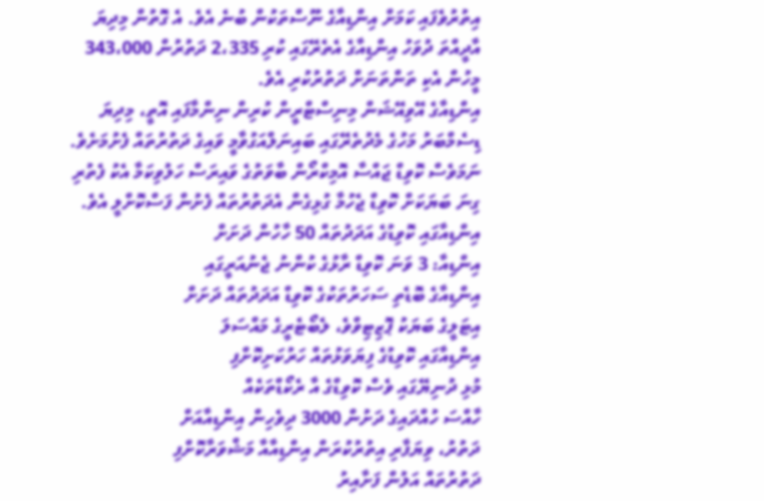އިތުރުވެފައި ކަމަށް އިންޑިއާގެ ނޫސްތަކުން ބުނެ އެވެ. އެ ގޮތުން މިދިޔަ އާދީއްތަ ދުވަހު އިންޑިއާގެ އެތެރޭގައި ކުރި 2،335 ދަތުރުން 343،000 މީހުން އެކި ތަންތަނަށް ދަތުރުކުރި އެވެ.
އިންޑިއާގެ އޭވިއޭޝަން މިނިސްޓްރީން ކުރިން ނިންމާފައި އޮތީ، މިދިޔަ ޑިސެމްބަރު މަހުގެ މެދުތެރޭގައި ބައިނަލްއަގުވާމީ ވައިގެ ދަތުރުތައް ފެށުމަށެވެ. ނަމަވެސް ކޮވިޑް ޖައްސާ އޮމިކްރޯން ބާވަތުގެ ވައިރަސް ހަލުވިކަމާ އެކު ފެތުރި ގިނަ ބަޔަކަށް ކޮވިޑް ޖެހުމާ ގުޅިގެން އެދަތުރުތައް ފެށުން ފަސްކޮށްލީ އެވެ.
އިންޑިއާގައި ކޮވިޑުގެ އަދަދުތައް 50 ހާހުން ދަށަށް
އިންޑިއާ: 3 ވަނަ ކޮވިޑް ރާޅުގެ ކުންނު ޖެނުއަރީގައި
އިންޑިއާގެ ބޮޑެތި ސަހަރުތަކުގެ ކޮވިޑް އަދަދުތައް ދަށަށް
އިޓަލީގެ ބަޔަކު ޕޮޒިޓިވްވެ، ލެބޯޓެރީގެ މައްސަލަ
އިންޑިއާގައި ކޮވިޑުގެ ފިޔަވަޅުތައް ހަރުކަށިކޮށްފި
މުޅި ދުނިޔޭގައި ވެސް ކޮވިޑްގެ އާ ރެކޯޑްތަކެއް
ހާއްސަ ހުއްދައިގެ ދަށުން 3000 ދިވެހިން އިންޑިއާއަށް
ދަތުރު، ވިޔަފާރި އިތުރުކުރަން އިންޑިއާއާ މަޝްވަރާކޮށްފި
ދަތުރުތައް އަލުން ފަށާއިރު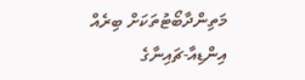މަތިންދާބޯޓުތަކަށް ބިރެއް
އިންޑިއާ-ޗައިނާގެ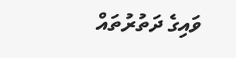ވައިގެ ދަތުރުތައް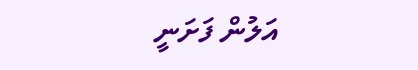އަލުން ފަށަނީ